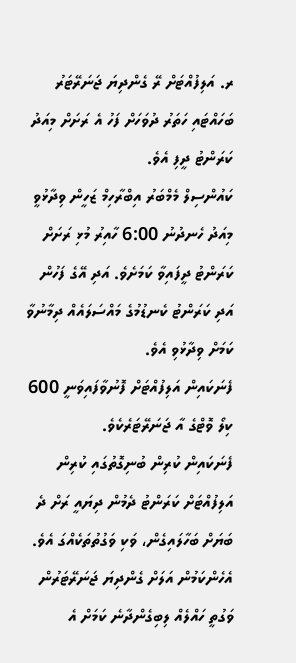ރ. އަލިފުއްޓަށް ރޭ ގެންދިޔަ ޖަނަރޭޓަރު ބަހައްޓައި ހަތަރު ދުވަހަށް ފަހު އެ ރަށަށް މިއަދު ކަރަންޓު ދީފި އެވެ.
ކައުންސިލް މެމްބަރު އިބްރާހިމް ޒަހީން ވިދާޅުވީ މިއަދު ހެނދުނު 6:00 ހާއިރު މުޅި ރަށަށް ކަރަންޓު ދީފައިވާ ކަމަށެވެ. އަދި އޭގެ ފަހުން އަދި ކަރަންޓު ކެނޑުމުގެ މައްސަލައެއް ދިމާނުވާ ކަމަށް ވިދާޅުވި އެވެ.
ފެނަކައިން އަލިފުއްޓަށް ފޮނުވާފައިވަނީ 600 ކިލޯ ވޮޓްގެ އާ ޖަނަރޭޓަރެކެވެ.
ފެނަކައިން ކުރިން ބުނިގޮތުގައި ކުރިން އަލިފުއްޓަށް ކަރަންޓު ދެމުން ދިޔައީ ރަށް ދެ ބަޔަށް ބަހާލައިގެން، ވަކި ވަގުތުތަކެއްގަ އެވެ. އެހެންކަމުން އަލަށް ގެންދިޔަ ޖަނަރޭޓަރުން ވަގުތީ ހައްލެއް ލިބިގެންދާނެ ކަމަށް އެ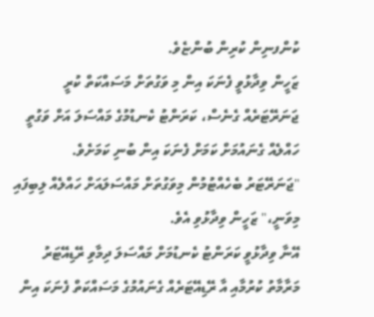ކުންފނިން ކުރިން ބުންޏެވެ.
ޒަހީން ވިދާޅުވީ ފެނަކަ އިން މި ވަގުތަށް މަސައްކަތް ކުރީ ޖަނަރޭޓަރެއް ގެނެސް، ކަރަންޓު ކެނޑުމުގެ މައްސަލަ އަށް ވަގުތީ ހައްލެއް ގެނައުމަށް ކަމަށް ފެނަކަ އިން ބުނި ކަމަށެވެ.
"ޖަނަރޭޓަރު ބެހެއްޓުމުން މިވަގުތަށް މައްސަލައަށް ހައްލެއް ލިބިފައި މިވަނީ،" ޒަހީން ވިދާޅުވި އެވެ.
އޭނާ ވިދާޅުވީ ކަރަންޓު ކެނޑުމަށް މައްސަލަ ދިމާވި ރޭޑިއޭޓަރު މަރާމާތު ކުރުމާއި އާ ރޭޑިއޭޓަރެއް ގެނައުމުގެ މަސައްކަތް ފެނަކަ އިން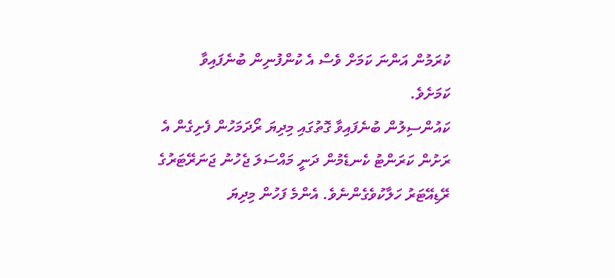ކުރަމުން އަންނަ ކަމަށް ވެސް އެ ކުންފުނިން ބުނެފައިވާ ކަމަށެވެ.
ކައުންސިލުން ބުނެފައިވާ ގޮތުގައި މިދިޔަ ރޯދަމަހުން ފެށިގެން އެ ރަށުން ކަރަންޓު ކެނޑެމުން ދަނީ މައްސަލަ ޖެހުނު ޖަނަރޭޓަރުގެ ރޭޑިއޭޓަރު ހަލާކުވެގެންނެވެ. އެންމެ ފަހުން މިދިޔަ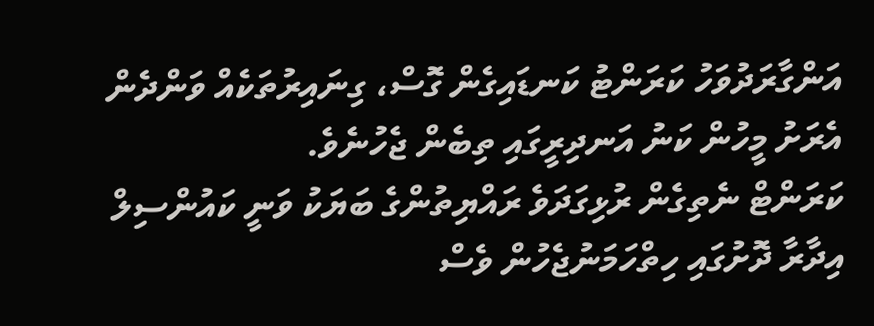އަންގާރަދުވަހު ކަރަންޓު ކަނޑައިގެން ގޮސް، ގިނައިރުތަކެއް ވަންދެން އެރަށު މީހުން ކަނު އަނދިރީގައި ތިބެން ޖެހުނެވެ.
ކަރަންޓް ނެތިގެން ރުޅިގަދަވެ ރައްޔިތުންގެ ބަޔަކު ވަނީ ކައުންސިލް އިދާރާ ދޮށުގައި ހިތްހަމަނުޖެހުން ވެސް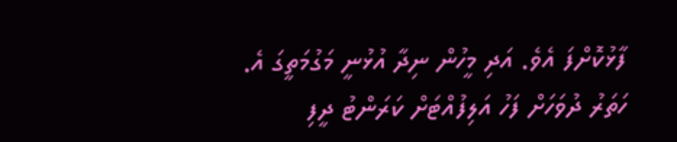ފާޅުކޮށްފަ އެވެ. އަދި މީހުން ނިދާ އުޅުނީ މަގުމަތީގަ އެ.
ހަތަރު ދުވަހަށް ފަހު އަލިފުއްޓަށް ކަރަންޓު ދީފި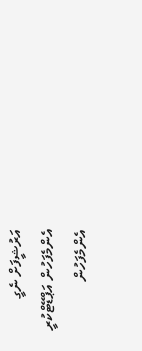އަރުޝީފަށް ނެގީ
އެންމެފަހުން އަޕްޑޭޓްކުރީ
އެންމެފަހުން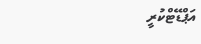އަޕްޑޭޓްކުރީ